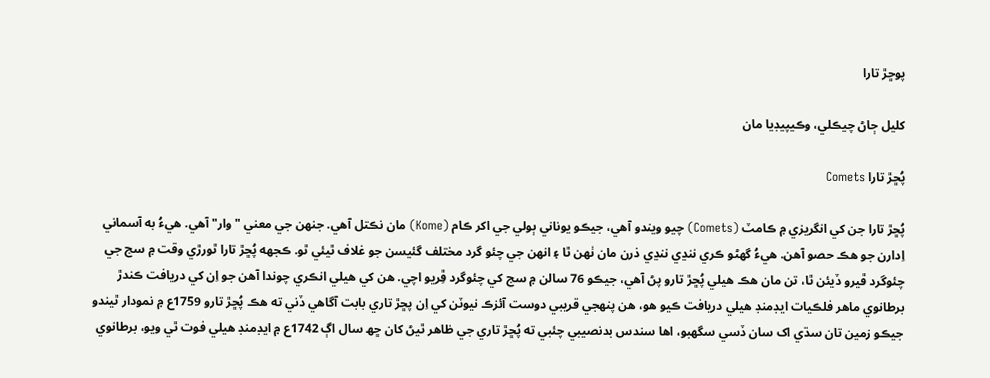پوڇڙ تارا

کليل ڄاڻ چيڪلي، وڪيپيڊيا مان

پُڇڙ تارا Comets

پُڇڙ تارا جن کي انگريزي ۾ ڪامٽ (Comets) چيو ويندو آهي، جيڪو يوناني ٻولي جي اکر ڪام (Kome) مان نڪتل آهي. جنهن جي معني "وار" آهي. هيءُ به آسماني اِدارن جو هڪ حصو آهن. هيءُ گهڻو ڪري ننڍي ننڍي ذرن مان ٺهن ٿا ۽ انهن جي چئو گرد مختلف گئيسن جو غلاف ٿيئي ٿو. ڪجهه پُڇڙ تارا ٿورڙي وقت ۾ سج جي چئوگرد ڦيرو ڏيئن ٿا، تن مان هڪ هيلي پُڇڙ تارو پڻ آهي، جيڪو 76 سالن ۾ سج کي چئوگرد ڦِريو اچي. هن کي هيلي انڪري چوندا آهن جو اِن کي دريافت ڪندڙ برطانوي ماهر فلڪيات ايڊمنڊ هيلي دريافت ڪيو هو، هن پنهجي قريبي دوست آئزڪ نيوٽن کي اِن پڇڙ تاري بابت آگاهي ڏني ته هڪ پُڇڙ تارو 1759ع ۾ نمودار ٿيندو جيڪو زمين تان سڌي اک سان ڏسي سگهبو، اها سندس بدنصيبي چئبي ته پُڇڙ تاري جي ظاهر ٿيڻ کان ڇھ سال اڳ 1742ع ۾ ايڊمنڊ هيلي فوت ٿي ويو، برطانوي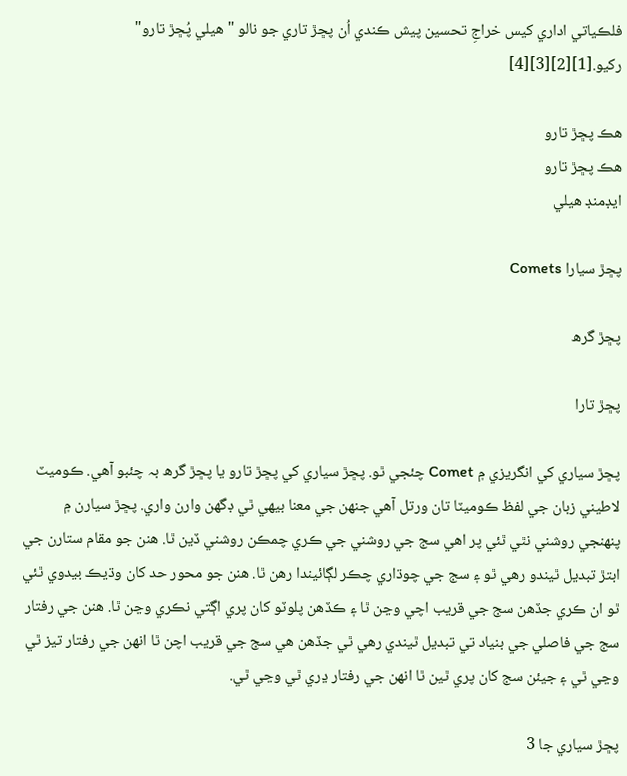فلڪياتي اداري کيس خراجِ تحسين پيش ڪندي اُن پڇڙ تاري جو نالو "هيلي پُڇڙ تارو" رکيو.[1][2][3][4]

هڪ پڇڙ تارو
هڪ پڇڙ تارو
ايڊمنڊ هيلي

پڇڙ سيارا Comets

پڇڙ گرھ

پڇڙ تارا

پڇڙ سياري کي انگريزي ۾ Comet چئجي ٿو. پڇڙ سياري کي پڇڙ تارو يا پڇڙ گرھ بہ چئبو آھي. ڪوميٽ لاطيني زبان جي لفظ ڪوميٽا تان ورتل آھي جنھن جي معنا بيھي ٿي ڊگهن وارن واري. پڇڙ سيارن ۾ پنھنجي روشني نٿي ٿئي پر اھي سج جي روشني جي ڪري چمڪن روشني ڏين ٿا. ھنن جو مقام ستارن جي ابتڙ تبديل ٿيندو رھي ٿو ۽ سج جي چوڌاري چڪر لڳائيندا رھن ٿا. ھنن جو محور حد کان وڌيڪ بيدوي ٿئي ٿو ان ڪري جڏھن سج جي قريب اچي وڃن ٿا ۽ ڪڏھن پلوٽو کان پري اڳتي نڪري وڃن ٿا. ھنن جي رفتار سج جي فاصلي جي بنياد تي تبديل ٿيندي رھي ٿي جڏھن ھي سج جي قريب اچن ٿا انهن جي رفتار تيز ٿي وڃي ٿي ۽ جيئن سج کان پري ٿين ٿا انهن جي رفتار ڍري ٿي وڃي ٿي.

پڇڙ سياري جا 3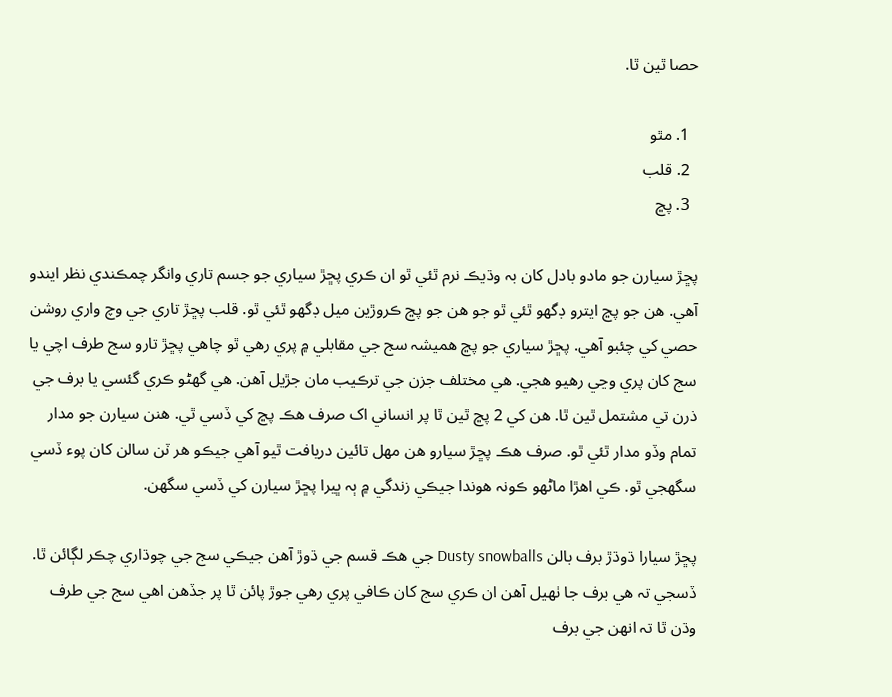حصا ٿين ٿا.

  1. مٿو
  2. قلب
  3. پڇ

پڇڙ سيارن جو مادو بادل کان بہ وڌيڪ نرم ٿئي ٿو ان ڪري پڇڙ سياري جو جسم تاري وانگر چمڪندي نظر ايندو آھي. ھن جو پڇ ايترو ڊگهو ٿئي ٿو جو ھن جو پڇ ڪروڙين ميل ڊگهو ٿئي ٿو. قلب پڇڙ تاري جي وچ واري روشن حصي کي چئبو آھي. پڇڙ سياري جو پڇ ھميشہ سج جي مقابلي ۾ پري رھي ٿو چاھي پڇڙ تارو سج طرف اچي يا سج کان پري وڃي رھيو ھجي. ھي مختلف جزن جي ترڪيب مان جڙيل آھن. ھي گهڻو ڪري گئسي يا برف جي ذرن تي مشتمل ٿين ٿا. ھن کي 2 پڇ ٿين ٿا پر انساني اک صرف ھڪ پڇ کي ڏسي ٿي. ھنن سيارن جو مدار تمام وڏو مدار ٿئي ٿو. صرف ھڪ پڇڙ سيارو ھن مھل تائين دريافت ٿيو آھي جيڪو ھر ٽن سالن کان پوء ڏسي سگهجي ٿو. ڪي اھڙا ماڻهو ڪونہ ھوندا جيڪي زندگي ۾ ٻہ ڀيرا پڇڙ سيارن کي ڏسي سگهن.

پڇڙ سيارا ڌوڌڙ برف بالن Dusty snowballs جي ھڪ قسم جي ڌوڙ آھن جيڪي سج جي چوڌاري چڪر لڳائن ٿا. ڏسجي تہ ھي برف جا ٺھيل آھن ان ڪري سج کان ڪافي پري رھي جوڙ پائن ٿا پر جڏھن اھي سج جي طرف وڌن ٿا تہ انهن جي برف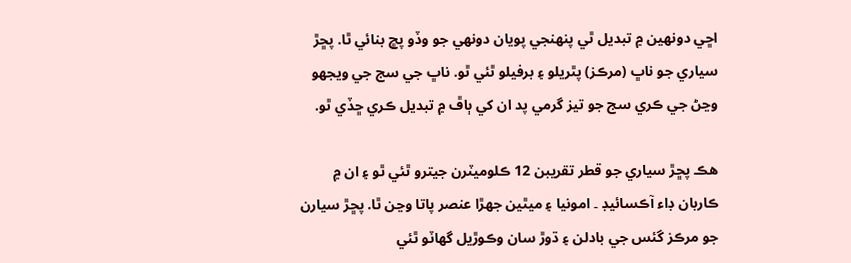اڇي دونھين ۾ تبديل ٿي پنھنجي پويان دونھي جو وڏو پڇ بنائي ٿا. پڇڙ سياري جو ناڀ (مرڪز) پٿريلو ۽ برفيلو ٿئي ٿو. ناڀ جي سج جي ويجهو وڃڻ جي ڪري سج جو تيز گرمي پد ان کي ٻاڦ ۾ تبديل ڪري ڇڏي ٿو.

ھڪ پڇڙ سياري جو قطر تقريبن 12 ڪلوميٽرن جيترو ٿئي ٿو ۽ ان ۾ ڪاربان ڊاء آڪسائيڊ ۔ امونيا ۽ ميٿين جھڙا عنصر پاتا وڃن ٿا. پڇڙ سيارن جو مرڪز گئس جي بادلن ۽ ڌوڙ سان وڪوڙيل گهاٽو ٿئي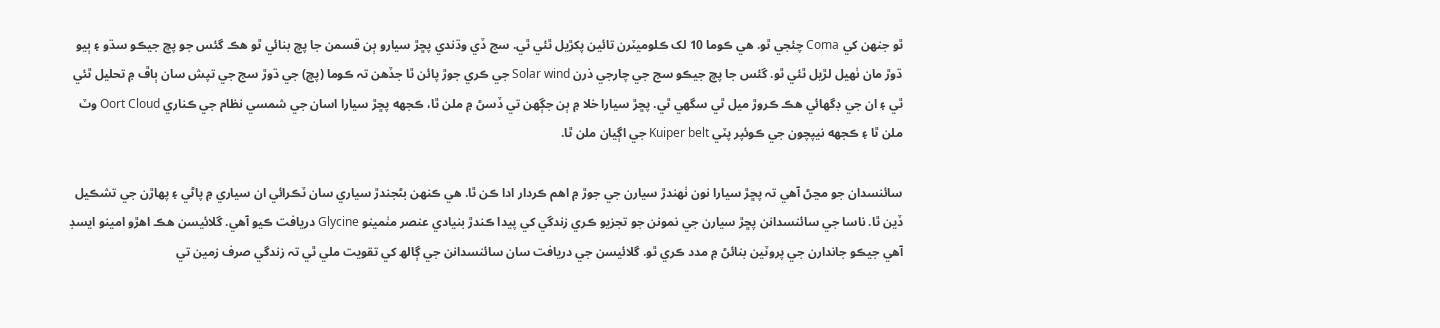ٿو جنھن کي Coma چئجي ٿو. ھي ڪوما 10 لک ڪلوميٽرن تائين پکڙيل ٿئي ٿي. سج ڏي وڌندي پڇڙ سيارو ٻن قسمن جا پڇ بنائي ٿو ھڪ گئس جو پڇ جيڪو سڌو ۽ ٻيو ڌوڙ مان ٺھيل لڙيل ٿئي ٿو. گئس جا پڇ جيڪو سج جي چارجي ذرن Solar wind جي ڪري جوڙ پائن ٿا جڏھن تہ ڪوما (پڇ) جي ڌوڙ سج جي تپش سان ٻاڦ ۾ تحليل ٿئي ٿي ۽ ان جي ڊگهائي ھڪ ڪروڙ ميل ٿي سگهي ٿي. پڇڙ سيارا خلا ۾ ٻن جڳھن تي ڏسڻ ۾ ملن ٿا، ڪجهه پڇڙ سيارا اسان جي شمسي نظام جي ڪناري Oort Cloud وٽ ملن ٿا ۽ ڪجهه نيپچون جي ڪوئپر پٽي Kuiper belt جي اڳيان ملن ٿا.

سائنسدان جو مڃڻ آھي تہ پڇڙ سيارا نون ٺھندڙ سيارن جي جوڙ ۾ اھم ڪردار ادا ڪن ٿا. ھي ڪنھن بڻجندڙ سياري سان ٽڪرائي ان سياري ۾ پاڻي ۽ پھاڙن جي تشڪيل ڏين ٿا. ناسا جي سائنسدانن پڇڙ سيارن جي نمونن جو تجزيو ڪري زندگي کي پيدا ڪندڙ بنيادي عنصر مٺمينو Glycine دريافت ڪيو آھي. گلائيسن ھڪ اھڙو امينو ايسڊ آھي جيڪو جاندارن جي پروٽين بنائڻ ۾ مدد ڪري ٿو. گلائيسن جي دريافت سان سائنسدانن جي ڳالھ کي تقويت ملي ٿي تہ زندگي صرف زمين تي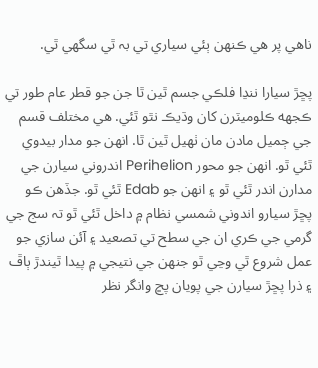ناھي پر ھي ڪنھن ٻئي سياري تي بہ ٿي سگهي ٿي.

پڇڙ سيارا ننڍا فلڪي جسم ٿين ٿا جن جو قطر عام طور تي ڪجهه ڪلوميٽرن کان وڌيڪ نٿو ٿئي. ھي مختلف قسم جي ڄميل مادن مان ٺھيل ٿين ٿا. انهن جو مدار بيدوي ٿئي ٿو. انهن جو محور Perihelion اندروني سيارن جي مدارن اندر ٿئي ٿو ۽ انهن جو Edab ٿئي ٿو. جڏھن ڪو پڇڙ سيارو اندوني شمسي نظام ۾ داخل ٿئي ٿو تہ سج جي گرمي جي ڪري ان جي سطح تي تصعيد ۽ آئن سازي جو عمل شروع ٿي وڃي ٿو جنھن جي نتيجي ۾ پيدا ٿيندڙ ٻاڦ ۽ ذرا پڇڙ سيارن جي پويان پڇ وانگر نظر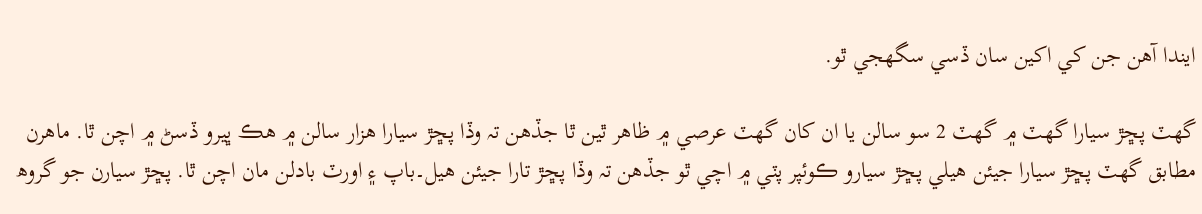ايندا آھن جن کي اکين سان ڏسي سگهجي ٿو.

گهٽ پڇڙ سيارا گهٽ ۾ گهٽ 2 سو سالن يا ان کان گهٽ عرصي ۾ ظاھر ٿين ٿا جڏھن تہ وڏا پڇڙ سيارا ھزار سالن ۾ ھڪ ڀيرو ڏسڻ ۾ اچن ٿا. ماھرن مطابق گهٽ پڇڙ سيارا جيئن ھيلي پڇڙ سيارو ڪوئپر پٽي ۾ اچي ٿو جڏھن تہ وڏا پڇڙ تارا جيئن ھيل۔باپ ۽ اورٽ بادلن مان اچن ٿا. پڇڙ سيارن جو گروھ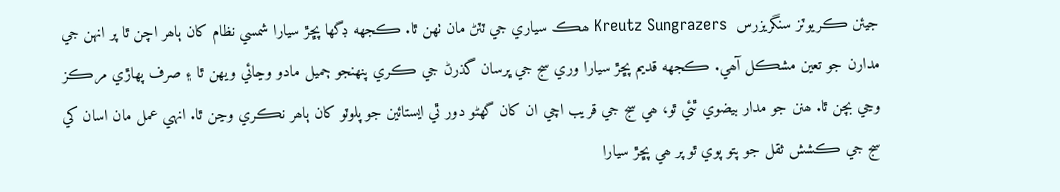جيئن ڪريوٽز سنگريزرس  Kreutz Sungrazers ھڪ سياري جي ٽٽڻ مان ٺھن ٿا. ڪجهه ڊگها پڇڙ سيارا شمسي نظام کان ٻاھر اچن ٿا پر انهن جي مدارن جو تعين مشڪل آھي. ڪجهه قديم پڇڙ سيارا وري سج جي ڀرسان گذرڻ جي ڪري پنھنجو ڄميل مادو وڃائي ويھن ٿا ۽ صرف پھاڙي مرڪز وڃي بچن ٿا. ھنن جو مدار بيضوي ٿئي ٿو، ھي سج جي قريب اچي ان کان گهڻو دور ٿي ايستائين جو پلوٽو کان ٻاھر نڪري وڃن ٿا. انهي عمل مان اسان کي سج جي ڪشش ثقل جو پتو پوي ٿو پر ھي پڇڙ سيارا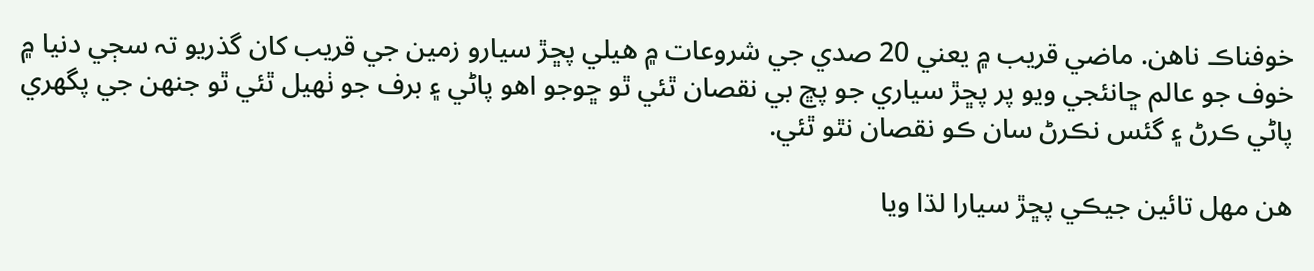خوفناڪ ناھن. ماضي قريب ۾ يعني 20 صدي جي شروعات ۾ ھيلي پڇڙ سيارو زمين جي قريب کان گذريو تہ سڄي دنيا ۾ خوف جو عالم ڇانئجي ويو پر پڇڙ سياري جو پڇ بي نقصان ٿئي ٿو ڇوجو اھو پاڻي ۽ برف جو ٺھيل ٿئي ٿو جنھن جي پگهري پاڻي ڪرڻ ۽ گئس نڪرڻ سان ڪو نقصان نٿو ٿئي.

ھن مھل تائين جيڪي پڇڙ سيارا لڌا ويا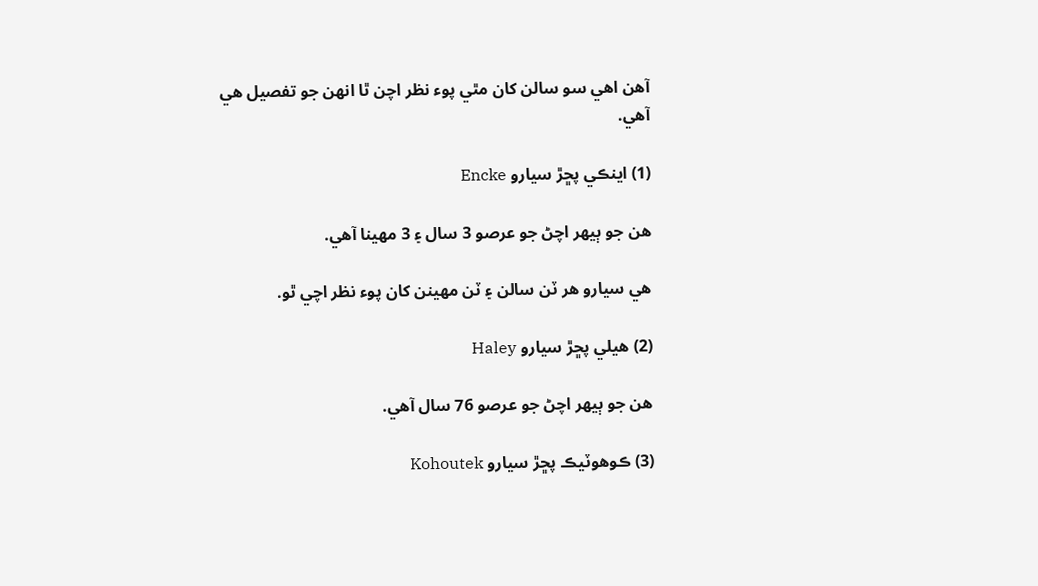آھن اھي سو سالن کان مٿي پوء نظر اچن ٿا انهن جو تفصيل ھي آھي.

(1) اينڪي پڇڙ سيارو Encke

ھن جو ٻيھر اچڻ جو عرصو 3 سال ۽ 3 مھينا آھي.

ھي سيارو ھر ٽن سالن ۽ ٽن مھينن کان پوء نظر اچي ٿو.

(2) ھيلي پڇڙ سيارو Haley

ھن جو ٻيھر اچڻ جو عرصو 76 سال آھي.

(3) ڪوھوٽيڪ پڇڙ سيارو Kohoutek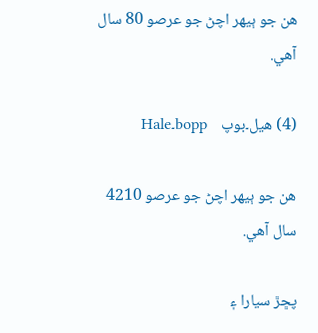ھن جو ٻيھر اچڻ جو عرصو 80 سال آھي.

(4) ھيل۔بوپ    bopp۔Hale

ھن جو ٻيھر اچڻ جو عرصو 4210 سال آھي.

پڇڙ سيارا ۽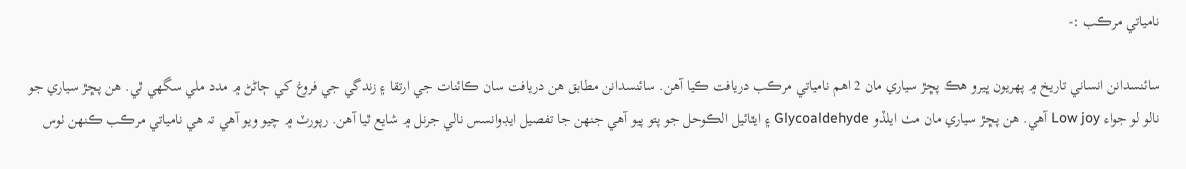نامياتي مرڪب :-

سائنسدانن انساني تاريخ ۾ پھريون ڀيرو ھڪ پڇڙ سياري مان 2 اھم نامياتي مرڪب دريافت ڪيا آھن. سائنسدانن مطابق ھن دريافت سان ڪائنات جي ارتقا ۽ زندگي جي فروغ کي ڄاڻڻ ۾ مدد ملي سگهي ٿي. ھن پڇڙ سياري جو نالو لو جواء Low joy آھي. ھن پڇڙ سياري مان مٺ ايلڏو Glycoaldehyde ۽ ايٿائيل الڪوحل جو پتو پيو آھي جنھن جا تفصيل ايڊوانسس نالي جرنل ۾ شايع ٿيا آھن. رپورٽ ۾ چيو ويو آھي تہ ھي نامياتي مرڪب ڪنھن ٺوس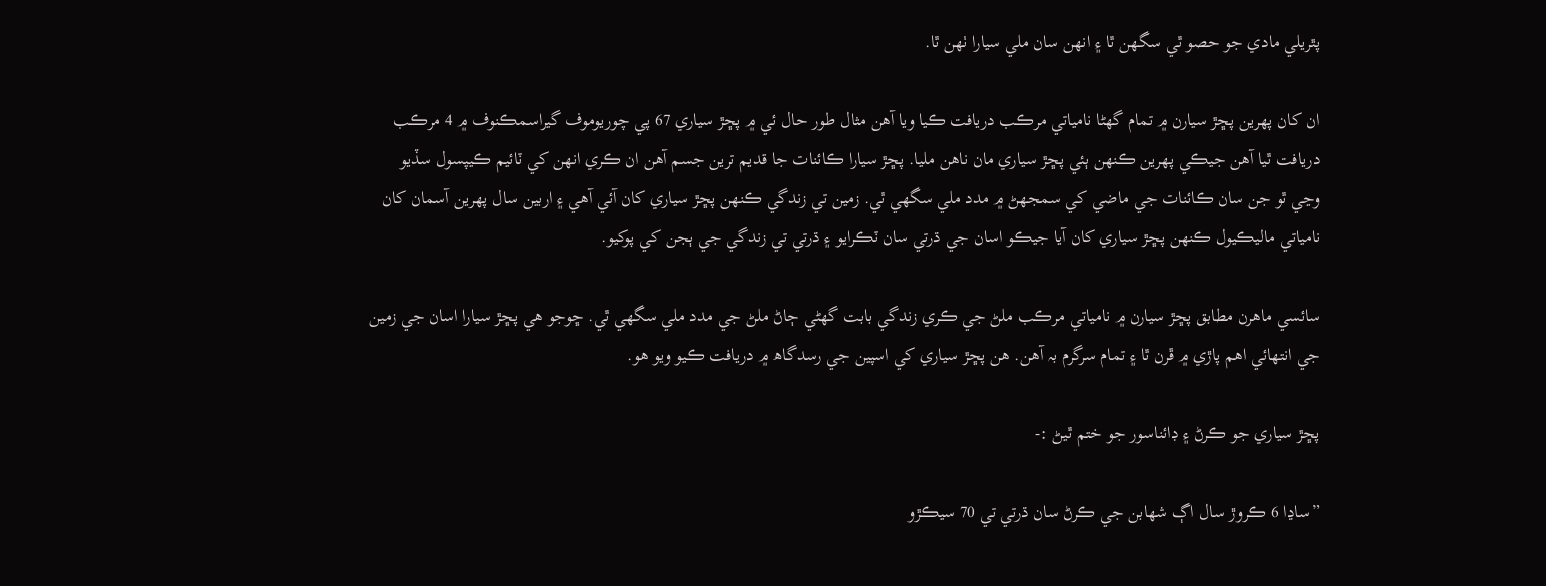پٿريلي مادي جو حصو ٿي سگهن ٿا ۽ انهن سان ملي سيارا ٺھن ٿا.

ان کان پھرين پڇڙ سيارن ۾ تمام گهڻا نامياتي مرڪب دريافت ڪيا ويا آھن مثال طور حال ئي ۾ پڇڙ سياري 67 پي چوريوموف گيراسمڪنوف ۾ 4 مرڪب دريافت ٿيا آھن جيڪي پھرين ڪنھن ٻئي پڇڙ سياري مان ناھن مليا. پڇڙ سيارا ڪائنات جا قديم ترين جسم آھن ان ڪري انهن کي ٽائيم ڪيپسول سڏيو وڃي ٿو جن سان ڪائنات جي ماضي کي سمجهڻ ۾ مدد ملي سگهي ٿي. زمين تي زندگي ڪنھن پڇڙ سياري کان آئي آھي ۽ اربين سال پھرين آسمان کان نامياتي ماليڪيول ڪنھن پڇڙ سياري کان آيا جيڪو اسان جي ڌرتي سان ٽڪرايو ۽ ڌرتي تي زندگي جي ٻجن کي پوکيو.

سائسي ماھرن مطابق پڇڙ سيارن ۾ نامياتي مرڪب ملڻ جي ڪري زندگي بابت گهڻي ڄاڻ ملڻ جي مدد ملي سگهي ٿي. ڇوجو ھي پڇڙ سيارا اسان جي زمين جي انتھائي اھم پاڙي ۾ ڦرن ٿا ۽ تمام سرگرم بہ آھن. ھن پڇڙ سياري کي اسپين جي رسدگاھ ۾ دريافت ڪيو ويو ھو.

پڇڙ سياري جو ڪرڻ ۽ ڊائناسور جو ختم ٿيڻ :-

”ساڍا 6 ڪروڙ سال اڳ شھابن جي ڪرڻ سان ڌرتي تي 70 سيڪڙو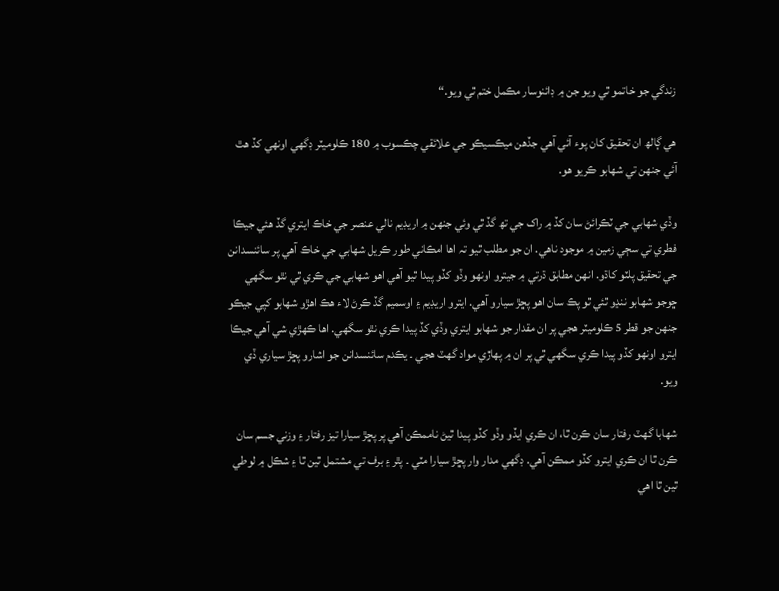زندگي جو خاتمو ٿي ويو جن ۾ ڊائنوسار مڪمل ختم ٿي ويو.“

ھي ڳالھ ان تحقيق کان پوء آئي آھي جڏھن ميڪسيڪو جي علائقي چڪسوب ۾ 180 ڪلوميٽر ڊگهي اونهي کڏ ھٿ آئي جنھن تي شھابو ڪريو ھو.

وڏي شھابي جي ٽڪرائڻ سان کڏ ۾ راک جي تھ گڏ ٿي وئي جنھن ۾ اريڊيم نالي عنصر جي خاڪ ايتري گڏ ھئي جيڪا فطري تي سڄي زمين ۾ موجود ناھي. ان جو مطلب ٿيو تہ اھا امڪاني طور ڪريل شھابي جي خاڪ آھي پر سائنسدانن جي تحقيق پلٽو کاڌو. انهن مطابق ڌرتي ۾ جيترو اونهو وڏو کڏو پيدا ٿيو آھي اھو شھابي جي ڪري ٿي نٿو سگهي ڇوجو شھابو ننڍو ٿئي ٿو پڪ سان اھو پڇڙ سيارو آھي. ايترو اريڊيم ۽ اوسميم گڏ ڪرڻ لاء ھڪ اھڙو شھابو کپي جيڪو جنھن جو قطر 5 ڪلوميٽر ھجي پر ان مقدار جو شھابو ايتري وڏي کڏ پيدا ڪري نٿو سگهي. اھا ڪھڙي شي آھي جيڪا ايترو اونهو کڏو پيدا ڪري سگهي ٿي پر ان ۾ پھاڙي مواد گهٽ ھجي ۔ يڪدم سائنسدانن جو اشارو پڇڙ سياري ڏي ويو.

شھابا گهٽ رفتار سان ڪرن ٿا، ان ڪري ايڏو وڏو کڏو پيدا ٿيڻ ناممڪن آھي پر پڇڙ سيارا تيز رفتار ۽ وزني جسم سان ڪرن ٿا ان ڪري ايترو کڏو ممڪن آھي. ڊگهي مدار وار پڇڙ سيارا مٽي ۔ پٿر ۽ برف تي مشتمل ٿين ٿا ۽ شڪل ۾ لوطي ٿين ٿا اھي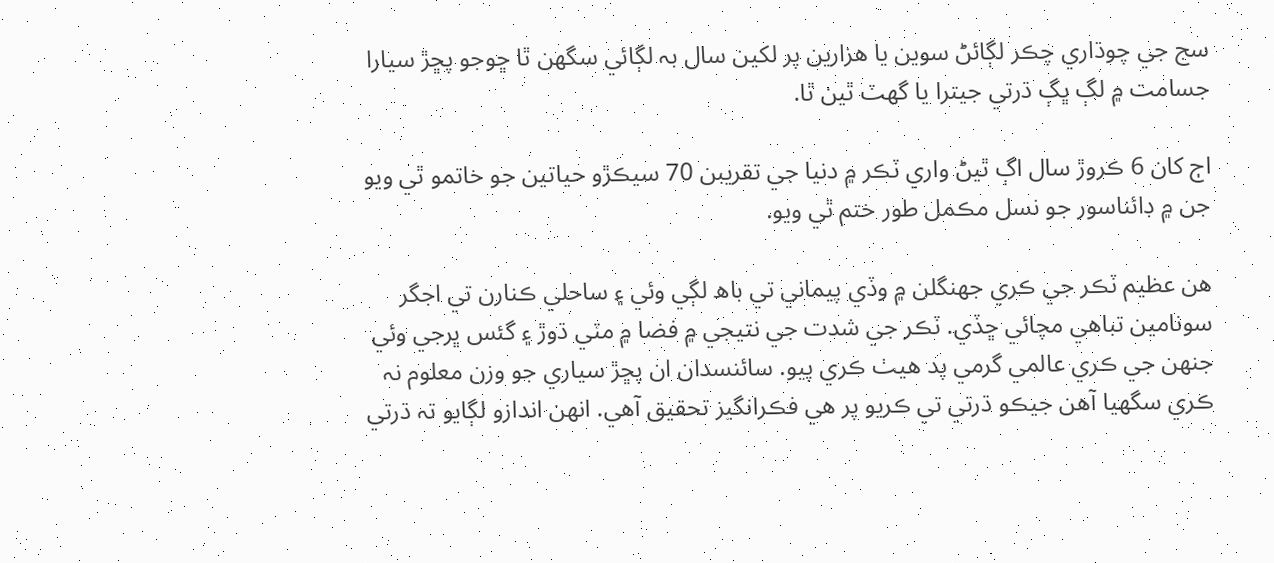سج جي چوڌاري چڪر لڳائڻ سوين يا ھزارين پر لکين سال بہ لڳائي سگهن ٿا ڇوجو پڇڙ سيارا جسامت ۾ لڳ ڀڳ ڌرتي جيترا يا گهٽ ٿين ٿا.

اڄ کان 6 ڪروڙ سال اڳ ٿيڻ واري ٽڪر ۾ دنيا جي تقريبن 70 سيڪڙو حياتين جو خاتمو ٿي ويو جن ۾ ڊائناسور جو نسل مڪمل طور ختم ٿي ويو.

ھن عظيم ٽڪر جي ڪري جهنگلن ۾ وڏي پيماني تي باھ لڳي وئي ۽ ساحلي ڪنارن تي اجگر سونامين تباھي مچائي ڇڏي. ٽڪر جي شدت جي نتيجي ۾ فضا ۾ مٽي ڌوڙ ۽ گئس ڀرجي وئي جنھن جي ڪري عالمي گرمي پد ھيٺ ڪري پيو. سائنسدان ان پڇڙ سياري جو وزن معلوم نہ ڪري سگهيا آھن جيڪو ڌرتي تي ڪريو پر ھي فڪرانگيز تحقيق آھي. انهن اندازو لڳايو تہ ڌرتي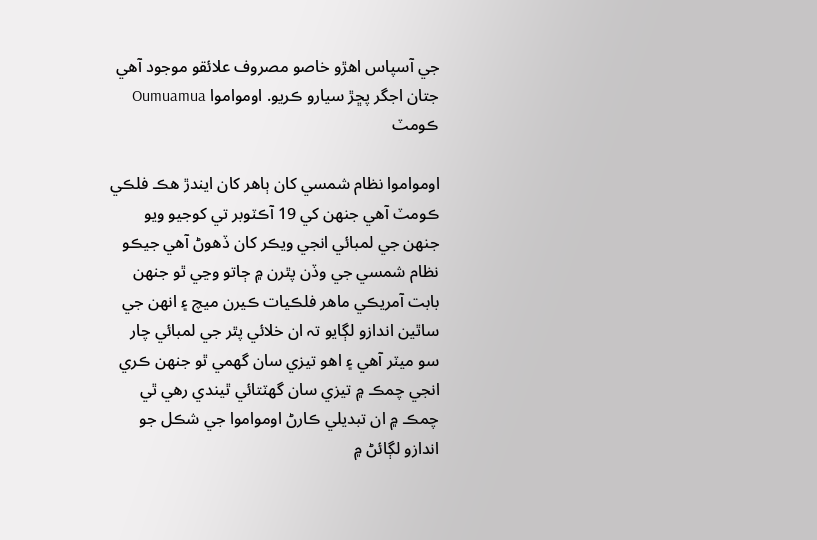جي آسپاس اھڙو خاصو مصروف علائقو موجود آھي جتان اجگر پڇڙ سيارو ڪريو. اومواموا Oumuamua ڪومٽ

اومواموا نظام شمسي کان ٻاهر کان ايندڙ هڪ فلڪي ڪومٽ آهي جنھن کي 19 آڪٽوبر تي کوجيو ويو جنھن جي لمبائي انجي ويڪر کان ڏهوڻ آهي جيڪو نظام شمسي جي وڏن پٿرن ۾ ڄاتو وڃي ٿو جنھن بابت آمريڪي ماهر فلڪيات ڪيرن ميچ ۽ انھن جي ساٿين اندازو لڳايو تہ ان خلائي پٿر جي لمبائي چار سو ميٽر آهي ۽ اهو تيزي سان گهمي ٿو جنھن ڪري انجي چمڪ ۾ تيزي سان گهٽتائي ٿيندي رهي ٿي چمڪ ۾ ان تبديلي ڪارڻ اومواموا جي شڪل جو اندازو لڳائڻ ۾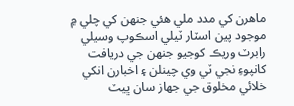ماهرن کي مدد ملي هئي جنھن کي چلي ۾ موجود پين اسٽار ٽيلي اسڪوپ وسيلي رابرٽ وريڪ کوجيو جنھن جي دريافت کانپوءِ نجي ٽي وي چينلن ۽ اخبارن انکي خلائي مخلوق جي جھاز سان ڀيٽ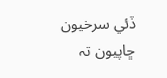ڏئي سرخيون ڇاپيون تہ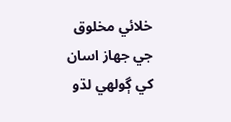خلائي مخلوق جي جھاز اسان کي ڳولهي لڌو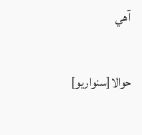آهي

حوالا[سنواريو]